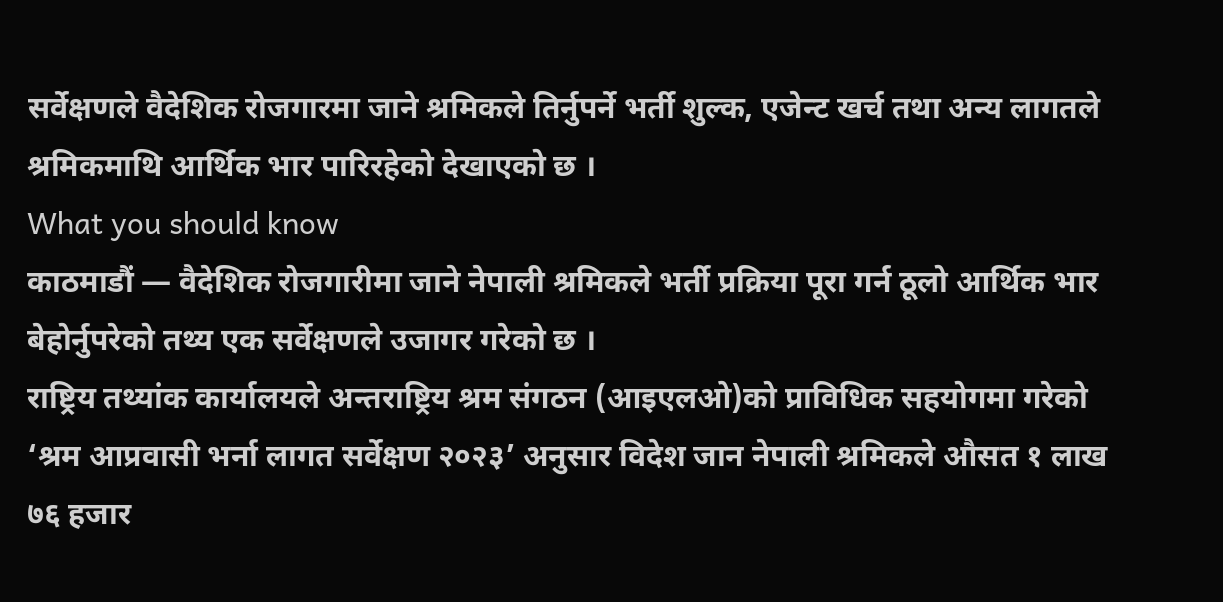सर्वेक्षणले वैदेशिक रोजगारमा जाने श्रमिकले तिर्नुपर्ने भर्ती शुल्क, एजेन्ट खर्च तथा अन्य लागतले श्रमिकमाथि आर्थिक भार पारिरहेको देखाएको छ ।
What you should know
काठमाडौं — वैदेशिक रोजगारीमा जाने नेपाली श्रमिकले भर्ती प्रक्रिया पूरा गर्न ठूलो आर्थिक भार बेहोर्नुपरेको तथ्य एक सर्वेक्षणले उजागर गरेको छ ।
राष्ट्रिय तथ्यांक कार्यालयले अन्तराष्ट्रिय श्रम संगठन (आइएलओ)को प्राविधिक सहयोगमा गरेको ‘श्रम आप्रवासी भर्ना लागत सर्वेक्षण २०२३’ अनुसार विदेश जान नेपाली श्रमिकले औसत १ लाख ७६ हजार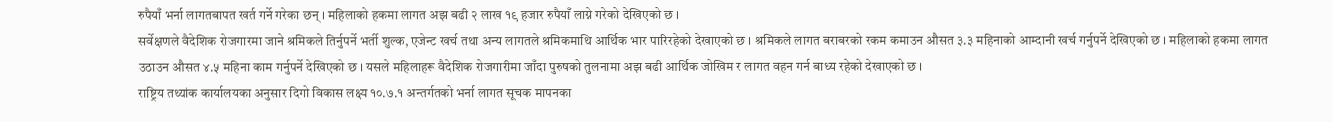रुपैयाँ भर्ना लागतबापत खर्त गर्ने गरेका छन् । महिलाको हकमा लागत अझ बढी २ लाख १९ हजार रुपैयाँ लाग्ने गरेको देखिएको छ ।
सर्वेक्षणले वैदेशिक रोजगारमा जाने श्रमिकले तिर्नुपर्ने भर्ती शुल्क, एजेन्ट खर्च तथा अन्य लागतले श्रमिकमाथि आर्थिक भार पारिरहेको देखाएको छ । श्रमिकले लागत बराबरको रकम कमाउन औसत ३.३ महिनाको आम्दानी खर्च गर्नुपर्ने देखिएको छ । महिलाको हकमा लागत उठाउन औसत ४.५ महिना काम गर्नुपर्ने देखिएको छ । यसले महिलाहरू वैदेशिक रोजगारीमा जाँदा पुरुषको तुलनामा अझ बढी आर्थिक जोखिम र लागत वहन गर्न बाध्य रहेको देखाएको छ ।
राष्ट्रिय तथ्यांक कार्यालयका अनुसार दिगो विकास लक्ष्य १०.७.१ अन्तर्गतको भर्ना लागत सूचक मापनका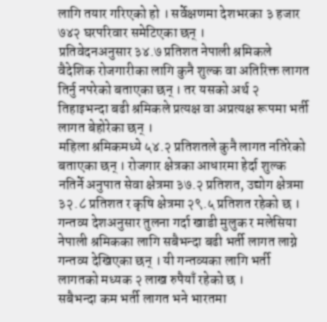लागि तयार गरिएको हो । सर्वेक्षणमा देशभरका ३ हजार ७४२ घरपरिवार समेटिएका छन् ।
प्रतिवेदनअनुसार ३४.७ प्रतिशत नेपाली श्रमिकले वैदेशिक रोजगारीका लागि कुनै शुल्क वा अतिरिक्त लागत तिर्नु नपरेको बताएका छन् । तर यसको अर्थ २ तिहाइभन्दा बढी श्रमिकले प्रत्यक्ष वा अप्रत्यक्ष रूपमा भर्ती लागत बेहोरेका छन् ।
महिला श्रमिकमध्ये ५४.२ प्रतिशतले कुनै लागत नतिरेको बताएका छन् । रोजगार क्षेत्रका आधारमा हेर्दा शुल्क नतिर्ने अनुपात सेवा क्षेत्रमा ३७.२ प्रतिशत, उद्योग क्षेत्रमा ३२.८ प्रतिशत र कृषि क्षेत्रमा २९.५ प्रतिशत रहेको छ ।
गन्तव्य देशअनुसार तुलना गर्दा खाडी मुलुक र मलेसिया नेपाली श्रमिकका लागि सबैभन्दा बढी भर्ती लागत लाग्ने गन्तव्य देखिएका छन् । यी गन्तव्यका लागि भर्ती लागतको मध्यक २ लाख रुपैयाँ रहेको छ ।
सबैभन्दा कम भर्ती लागत भने भारतमा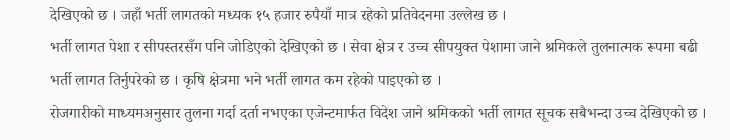देखिएको छ । जहाँ भर्ती लागतको मध्यक १५ हजार रुपैयाँ मात्र रहेको प्रतिवेदनमा उल्लेख छ ।
भर्ती लागत पेशा र सीपस्तरसँग पनि जोडिएको देखिएको छ । सेवा क्षेत्र र उच्च सीपयुक्त पेशामा जाने श्रमिकले तुलनात्मक रूपमा बढी भर्ती लागत तिर्नुपरेको छ । कृषि क्षेत्रमा भने भर्ती लागत कम रहेको पाइएको छ ।
रोजगारीको माध्यमअनुसार तुलना गर्दा दर्ता नभएका एजेन्टमार्फत विदेश जाने श्रमिकको भर्ती लागत सूचक सबैभन्दा उच्च देखिएको छ ।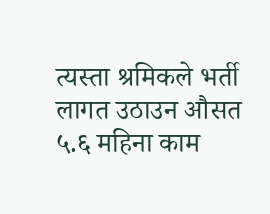त्यस्ता श्रमिकले भर्ती लागत उठाउन औसत ५.६ महिना काम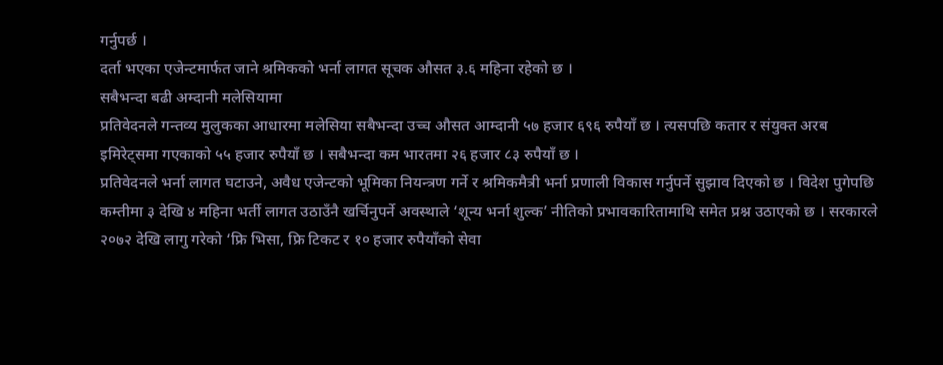गर्नुपर्छ ।
दर्ता भएका एजेन्टमार्फत जाने श्रमिकको भर्ना लागत सूचक औसत ३.६ महिना रहेको छ ।
सबैभन्दा बढी अम्दानी मलेसियामा
प्रतिवेदनले गन्तव्य मुलुकका आधारमा मलेसिया सबैभन्दा उच्च औसत आम्दानी ५७ हजार ६९६ रुपैयाँ छ । त्यसपछि कतार र संयुक्त अरब इमिरेट्समा गएकाको ५५ हजार रुपैयाँ छ । सबैभन्दा कम भारतमा २६ हजार ८३ रुपैयाँ छ ।
प्रतिवेदनले भर्ना लागत घटाउने, अवैध एजेन्टको भूमिका नियन्त्रण गर्ने र श्रमिकमैत्री भर्ना प्रणाली विकास गर्नुपर्ने सुझाव दिएको छ । विदेश पुगेपछि कम्तीमा ३ देखि ४ महिना भर्ती लागत उठाउँनै खर्चिनुपर्ने अवस्थाले ‘शून्य भर्ना शुल्क’ नीतिको प्रभावकारितामाथि समेत प्रश्न उठाएको छ । सरकारले २०७२ देखि लागु गरेको ‘फ्रि भिसा, फ्रि टिकट र १० हजार रुपैयाँको सेवा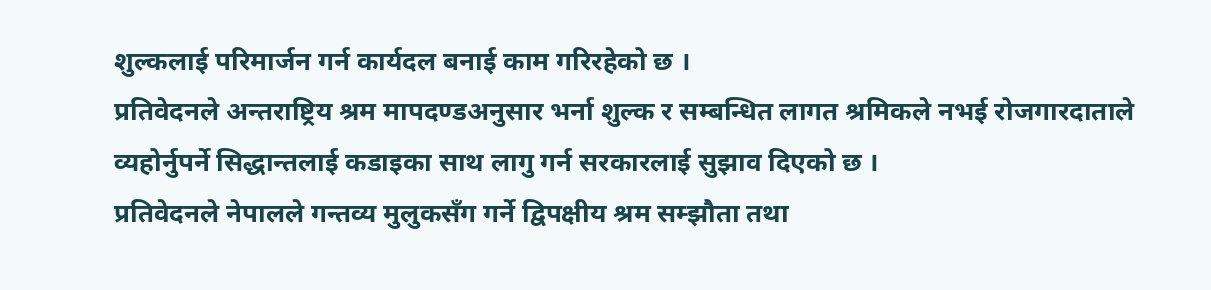शुल्कलाई परिमार्जन गर्न कार्यदल बनाई काम गरिरहेको छ ।
प्रतिवेदनले अन्तराष्ट्रिय श्रम मापदण्डअनुसार भर्ना शुल्क र सम्बन्धित लागत श्रमिकले नभई रोजगारदाताले व्यहोर्नुपर्ने सिद्धान्तलाई कडाइका साथ लागु गर्न सरकारलाई सुझाव दिएको छ ।
प्रतिवेदनले नेपालले गन्तव्य मुलुकसँग गर्ने द्विपक्षीय श्रम सम्झौता तथा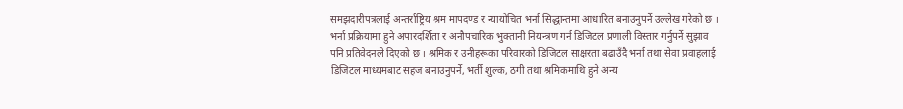समझदारीपत्रलाई अन्तर्राष्ट्रिय श्रम मापदण्ड र न्यायोचित भर्ना सिद्धान्तमा आधारित बनाउनुपर्ने उल्लेख गरेको छ ।
भर्ना प्रक्रियामा हुने अपारदर्शिता र अनौपचारिक भुक्तानी नियन्त्रण गर्न डिजिटल प्रणाली विस्तार गर्नुपर्ने सुझाव पनि प्रतिवेदनले दिएको छ । श्रमिक र उनीहरूका परिवारको डिजिटल साक्षरता बढाउँदै भर्ना तथा सेवा प्रवाहलाई डिजिटल माध्यमबाट सहज बनाउनुपर्ने, भर्ती शुल्क, ठगी तथा श्रमिकमाथि हुने अन्य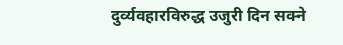दुर्व्यवहारविरुद्ध उजुरी दिन सक्ने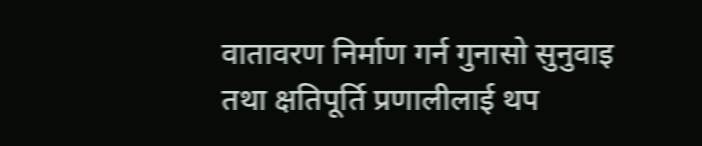वातावरण निर्माण गर्न गुनासो सुनुवाइ तथा क्षतिपूर्ति प्रणालीलाई थप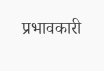प्रभावकारी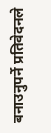बनाउनुपर्ने प्रतिवेदनले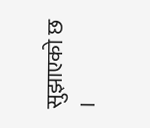सुझाएको छ ।